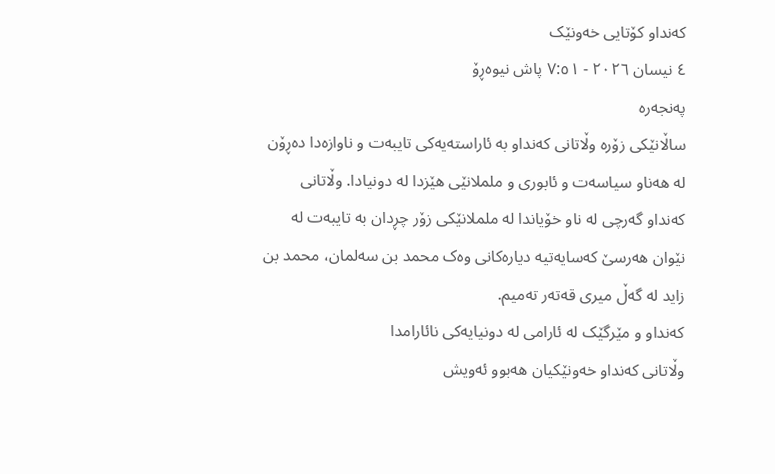کەنداو کۆتایی خەونێک
٤ نیسان ٢٠٢٦ - ٧:٥١ پاش نیوەڕۆ
پەنجەرە
ساڵانێکی زۆرە وڵاتانی کەنداو بە ئاراستەیەکی تایبەت و ناوازەدا دەڕۆن لە هەناو سیاسەت و ئابوری و ململانێی هێزدا لە دونیادا. وڵاتانی کەنداو گەرچی لە ناو خۆیاندا لە ململانێکی زۆر چڕدان بە تایبەت لە نێوان هەرسێ کەسایەتیە دیارەکانی وەک محمد بن سەلمان، محمد بن زاید لە گەڵ میری قەتەر تەمیم.
کەنداو و مێرگێک لە ئارامی لە دونیایەکی نائارامدا
وڵاتانی کەنداو خەونێکیان هەبوو ئەویش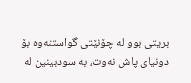بریتی بوو لە چۆنێتی گواستنەوە بۆ دونیای پاش نەوت، بە سودبینین لە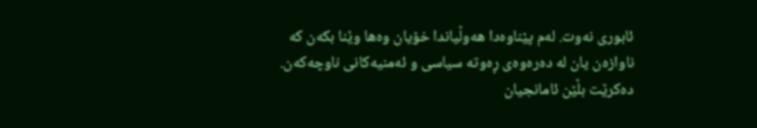ئابوری نەوت. لەم پێناوەدا هەوڵیاندا خۆیان وەها وێنا بکەن کە ناوازەن یان لە دەرەوەی ڕەوتە سیاسی و ئەمنیەکانی ناوچەکەن. دەکرێت بڵێن ئامانجیان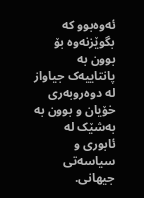ئەوەبوو کە بگوێزنەوە بۆ بوون بە پانتاییەک جیاواز لە دوەروبەری خۆیان و بوون بە بەشێک لە ئابوری و سیاسەتی جیهانی.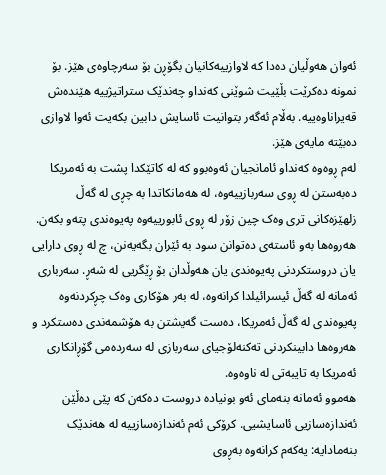ئەوان هەوڵیان دەدا کە لاوازییەکانیان بگۆڕن بۆ سەرچاوەی هێز. بۆ نمونە دەکرێت بڵێیت شوێنی کەنداو چەندێک ستراتیژییە هێندەش قەیراناوەییە. بەڵام ئەگەر بتوانیت ئاسایش دابین بکەیت ئەوا لاوازی دەبێتە مایەی هێز.
لەم ڕوەوە کەنداو ئامانجیان ئەوەبوو کە لە کاتێکدا پشت بە ئەمریکا دەبەستن لە ڕوی سەربازییەوە، لە هەمانکاتدا بە چڕی لە گەڵ زلهێزەکانی تری وەک چین زۆر لە ڕوی ئابورییەوە پەیوەندی پتەو بکەن. هەروەها بەو ئاستەی دەتوانن سود بە ئێران بگەیەنن، چ لە ڕوی دارایی یان دروستکردنی پەیوەندی یان هەوڵدان بۆ ڕێگریی لە شەڕ. سەرباری ئەمانە لە گەڵ ئیسرائیلدا کرانەوە، لە بەر هۆکاری وەک چڕکردنەوە پەیوەندی لە گەڵ ئەمریکا، دەست گەیشتن بە هۆشمەندی دەستکرد و هەروەها دابینکردنی تەکنەلۆجیای سەربازی لە سەردەمی گۆڕانکاری ئەمریکا بە تایبەتی لە ناوەوە.
هەموو ئەمانە بنەمای ئەو بونیادە دروست دەکەن کە پێی دەڵێن ئەندازەسازیی ئاسایشیی. کرۆکی ئەم ئەندازەسازییە لە هەندێک بنەمادایە: یەکەم کرانەوە بەڕوی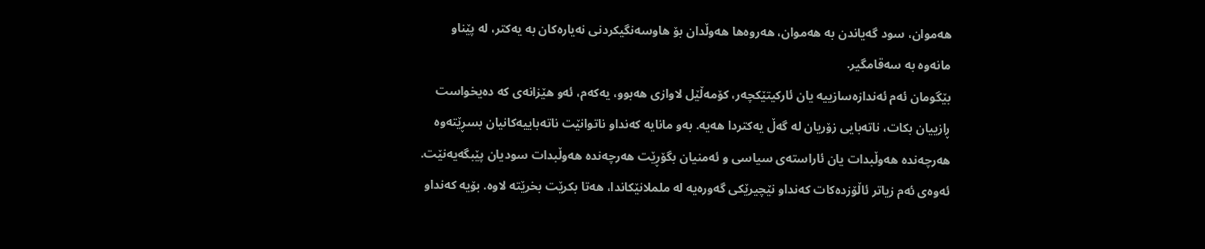هەموان، سود گەیاندن بە هەموان، هەروەها هەوڵدان بۆ هاوسەنگیکردنی نەیارەکان بە یەکتر، لە پێناو مانەوە بە سەقامگیر.
بێگومان ئەم ئەندازەسازییە یان ئارکیتێکچەر، کۆمەڵێل لاوازی هەبوو، یەکەم، ئەو هێزانەی کە دەیخواست ڕازییان بکات، ناتەبایی زۆریان لە گەڵ یەکتردا هەیە. بەو مانایە کەنداو ناتوانێت ناتەباییەکانیان بسڕێتەوە هەرچەندە هەوڵبدات یان ئاراستەی سیاسی و ئەمنیان بگۆڕێت هەرچەندە هەوڵبدات سودیان پێبگەیەنێت. ئەوەی ئەم زیاتر ئاڵۆزدەکات کەنداو نێچیرێکی گەورەیە لە ململانێکاندا، هەتا بکرێت بخرێتە لاوە. بۆیە کەنداو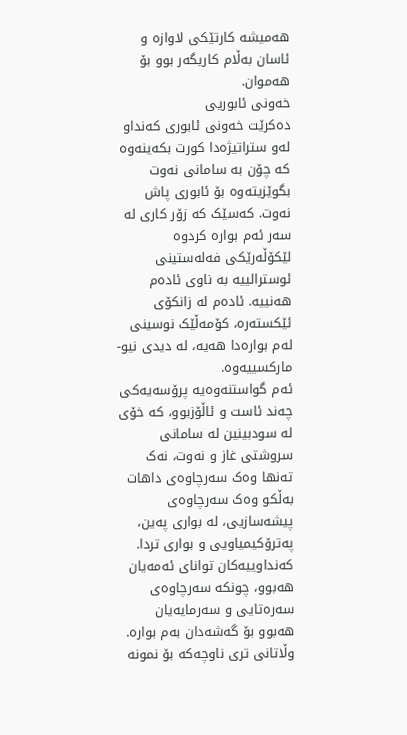هەمیشە کارتێکی لاوازە و ئاسان بەڵام کاریگەر بوو بۆ هەموان.
خەونی ئابوریی
دەکرێت خەونی ئابوری کەنداو لەو ستراتیژەدا کورت بکەینەوە کە چۆن بە سامانی نەوت بگوێزیتەوە بۆ ئابوری پاش نەوت. کەسێک کە زۆر کاری لە سەر ئەم بوارە کردوە لێکۆڵەرێکی فەلەستینی ئوسترالییە بە ناوی ئادەم هەنییە. ئادەم لە زانکۆی ئێکستەرە، کۆمەڵێک نوسینی لەم بوارەدا هەیە، لە دیدی نیو-مارکسییەوە.
ئەم گواستنەوەیە پرۆسەیەکی چەند ئاست و ئاڵۆزبوو، کە خۆی لە سودبینین لە سامانی سروشتی غاز و نەوت، نەک تەنها وەک سەرچاوەی داهات بەڵکو وەک سەرچاوەی پیشەسازیی، لە بواری پەین، پەترۆکیمیاویی و بواری تردا. کەنداوییەکان توانای ئەمەیان هەبوو، چونکە سەرچاوەی سەرەتایی و سەرمایەیان هەبوو بۆ گەشەدان بەم بوارە. وڵاتانی تری ناوچەکە بۆ نمونە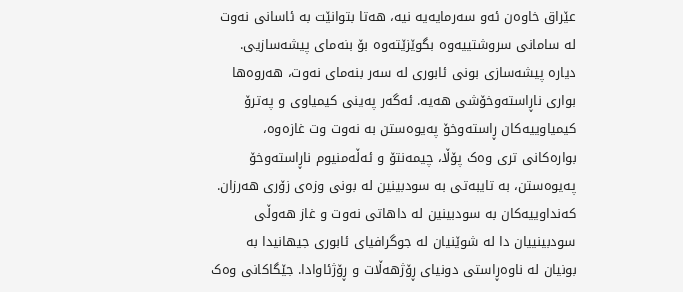عێراق خاوەن ئەو سەرمایەیە نیە، هەتا بتوانێت بە ئاسانی نەوت لە سامانی سروشتییەوە بگوێزێتەوە بۆ بنەمای پیشەسازیی.
دیارە پیشەسازی بونی ئابوری لە سەر بنەمای نەوت، هەروەها بواری ناڕاستەوخۆشی هەیە. ئەگەر پەینی کیمیاوی و پەترۆ کیمیاوییەکان ڕاستەوخۆ پەیوەستن بە نەوت وت غازەوە، بوارەکانی تری وەک پۆڵا، چیمەنتۆ و ئەڵەمنیوم ناڕاستەوخۆ پەیوەستن، بە تایبەتی بە سودبینین لە بونی وزەی زۆری هەرزان.
کەنداوییەکان بە سودبینین لە داهاتی نەوت و غاز هەوڵی سودبینییان دا لە شوێنیان لە جوگرافیای ئابوری جیهانیدا بە بونیان لە ناوەڕاستی دونیای ڕۆژهەڵات و ڕۆژئاوادا. جێگاکانی وەک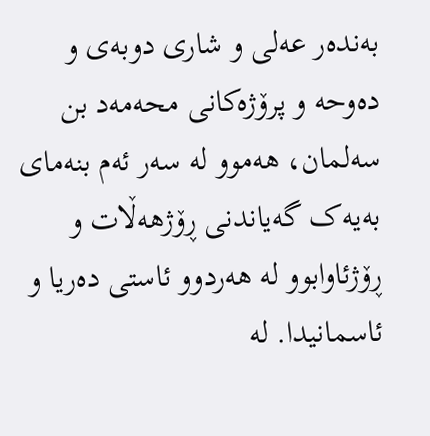بەندەر عەلی و شاری دوبەی و دەوحە و پرۆژەکانی محەمەد بن سەلمان، هەموو لە سەر ئەم بنەمای بەیەک گەیاندنی ڕۆژهەڵات و ڕۆژئاوابوو لە هەردوو ئاستی دەریا و ئاسمانیدا. لە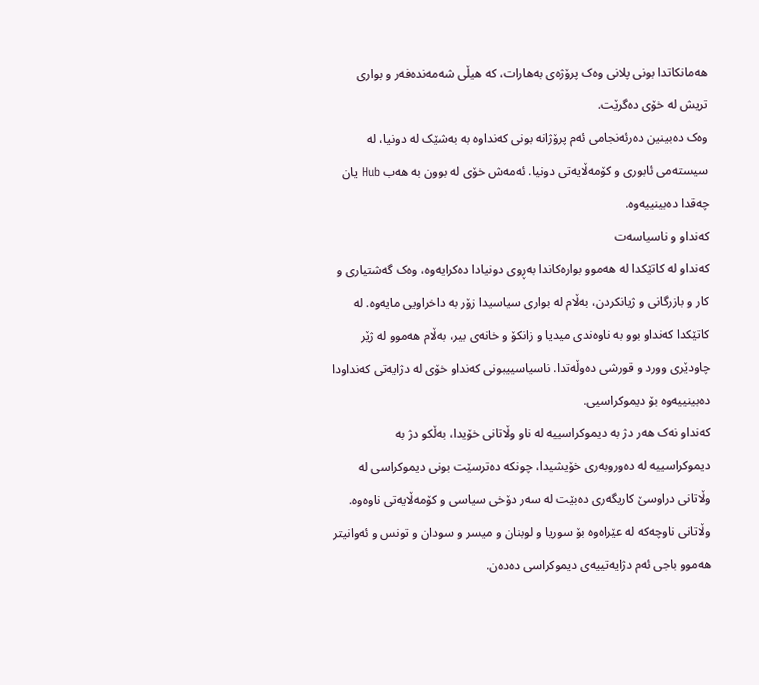هەمانکاتدا بونی پلانی وەک پرۆژەی بەهارات، کە هیڵی شەمەندەفەر و بواری تریش لە خۆی دەگرێت.
وەک دەبینین دەرئەنجامی ئەم پرۆژانە بونی کەنداوە بە بەشێک لە دونیا، لە سیستەمی ئابوری و کۆمەڵایەتی دونیا. ئەمەش خۆی لە بوون بە هەب Hub یان چەقدا دەبینییەوە.
کەنداو و ناسیاسەت
کەنداو لە کاتێکدا لە هەموو بوارەکاندا بەڕوی دونیادا دەکرایەوە، وەک گەشتیاری و کار و بازرگانی و ژیانکردن، بەڵام لە بواری سیاسیدا زۆر بە داخراویی مایەوە. لە کاتێکدا کەنداو بوو بە ناوەندی میدیا و زانکۆ و خانەی بیر، بەڵام هەموو لە ژێر چاودێری وورد و قورشی دەوڵەتدا. ناسیاسییبونی کەنداو خۆی لە دژایەتی کەنداودا دەبینییەوە بۆ دیموکراسیی.
کەنداو نەک هەر دژ بە دیموکراسییە لە ناو وڵاتانی خۆیدا، بەڵکو دژ بە دیموکراسییە لە دەوروبەری خۆیشیدا، چونکە دەترسێت بونی دیموکراسی لە وڵاتانی دراوسێ کاریگەری دەبێت لە سەر دۆخی سیاسی و کۆمەڵایەتی ناوەوە. وڵاتانی ناوچەکە لە عێراەوە بۆ سوریا و لوبنان و میسر و سودان و تونس و ئەوانیتر هەموو باجی ئەم دژایەتییەی دیموکراسی دەدەن.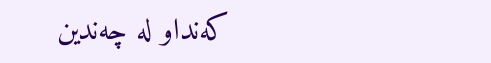کەنداو لە چەندین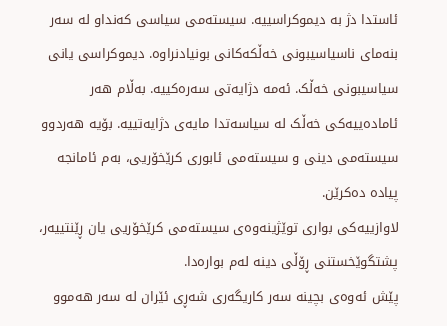ئاستدا دژ بە دیموکراسییە. سیستەمی سیاسی کەنداو لە سەر بنەمای ناسیاسیبونی خەڵکەکانی بونیادنراوە. دیموکراسی یانی سیاسیبونی خەڵک. ئەمە دژایەتی سەرەکییە. بەڵام هەر ئامادەییەکی خەڵک لە سیاسەتدا مایەی دژایەتییە. بۆیە هەردوو سیستەمی دینی و سیستەمی ئابوری کرێخۆریی، بەم ئامانجە پیادە دەکرێن.
لاوازییەکی بواری توێژینەوەی سیستەمی کرێخۆریی یان ڕێنتییەر، پشتگوێخستنی ڕۆڵی دینە لەم بوارەدا.
پێش ئەوەی بچینە سەر کاریگەری شەڕی ئێران لە سەر هەموو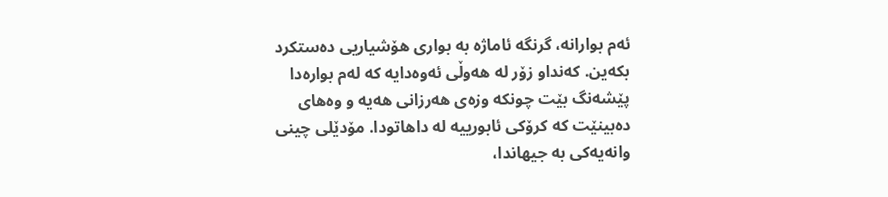ئەم بوارانە، گرنگە ئاماژە بە بواری هۆشیاریی دەستکرد بکەین. کەنداو زۆر لە هەوڵی ئەوەدایە کە لەم بوارەدا پێشەنگ بێت چونکە وزەی هەرزانی هەیە و وەهای دەبینێت کە کرۆکی ئابورییە لە داهاتودا. مۆدێلی چینی وانەیەکی بە جیهاندا،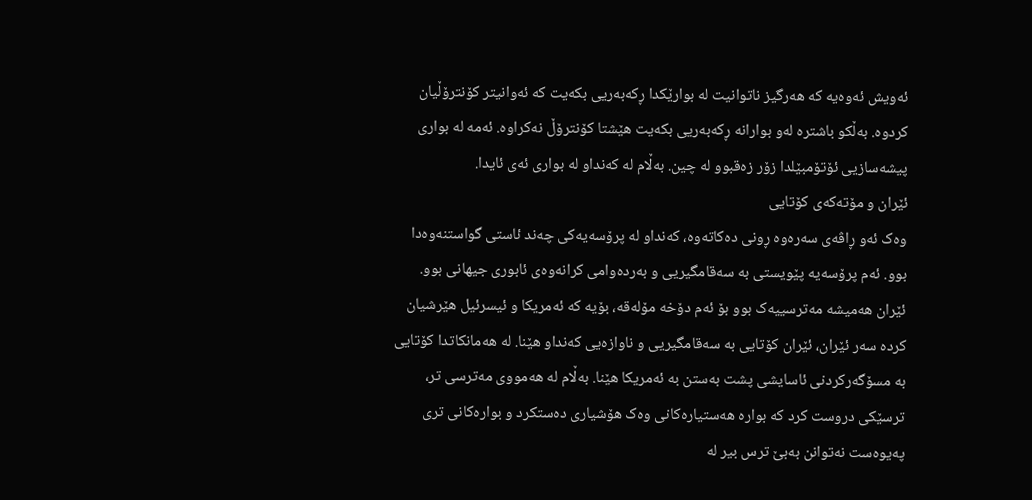ئەویش ئەوەیە کە هەرگیز ناتوانیت لە بوارێکدا ڕکەبەریی بکەیت کە ئەوانیتر کۆنترۆڵیان کردوە. بەڵکو باشترە لەو بوارانە ڕکەبەریی بکەیت هێشتا کۆنترۆڵ نەکراوە. ئەمە لە بواری پیشەسازیی ئۆتۆمبێلدا زۆر زەقبوو لە چین. بەڵام لە کەنداو لە بواری ئەی ئایدا.
ئێران و مۆتەکەی کۆتایی
وەک ئەو ڕاڤەی سەرەوە ڕونی دەکاتەوە، کەنداو لە پرۆسەیەکی چەند ئاستی گواستنەوەدا بوو. ئەم پرۆسەیە پێویستی بە سەقامگیریی و بەردەوامی کرانەوەی ئابوری جیهانی بوو. ئێران هەمیشە مەترسییەک بوو بۆ ئەم دۆخە مۆلەقە، بۆیە کە ئەمریکا و ئیسرئیل هێرشیان کردە سەر ئێران، ئێران کۆتایی بە سەقامگیریی و ناوازەیی کەنداو هێنا. لە هەمانکاتدا کۆتایی بە مسۆگەرکردنی ئاسایشی پشت بەستن بە ئەمریکا هێنا. بەڵام لە هەمووی مەترسی تر، ترسێکی دروست کرد کە بوارە هەستیارەکانی وەک هۆشیاری دەستکرد و بوارەکانی تری پەیوەست نەتوانن بەبێ ترس بیر لە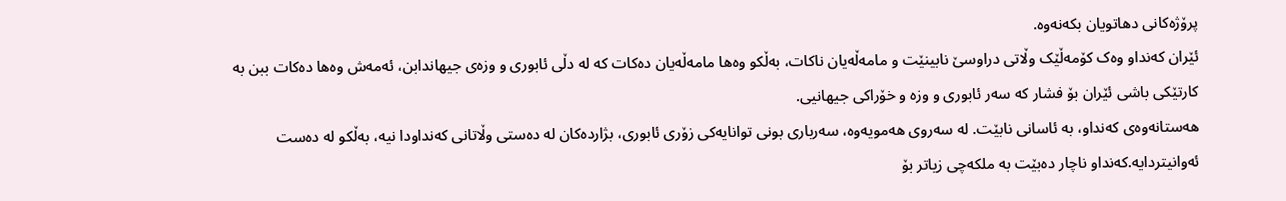پرۆژەکانی دهاتویان بکەنەوە.
ئێران کەنداو وەک کۆمەڵێک وڵاتی دراوسێ نابینێت و مامەڵەیان ناکات، بەڵکو وەها مامەڵەیان دەکات کە لە دڵی ئابوری و وزەی جیهاندابن، ئەمەش وەها دەکات ببن بە کارتێکی باشی ئێران بۆ فشار کە سەر ئابوری و وزە و خۆراکی جیهانیی.
هەستانەوەی کەنداو، بە ئاسانی نابێت. لە سەروی هەمویەوە، سەرباری بونی توانایەکی زۆری ئابوری، بژاردەکان لە دەستی وڵاتانی کەنداودا نیە، بەڵکو لە دەست ئەوانیتردایە.کەنداو ناچار دەبێت بە ملکەچی زیاتر بۆ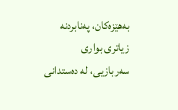بەهێزەکان، پەنابردنە زیاتری بواری سەربازیی، لە دەستدانی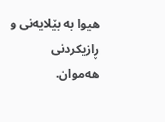هیوا بە بێلایەنی و ڕازیکردنی هەموان.